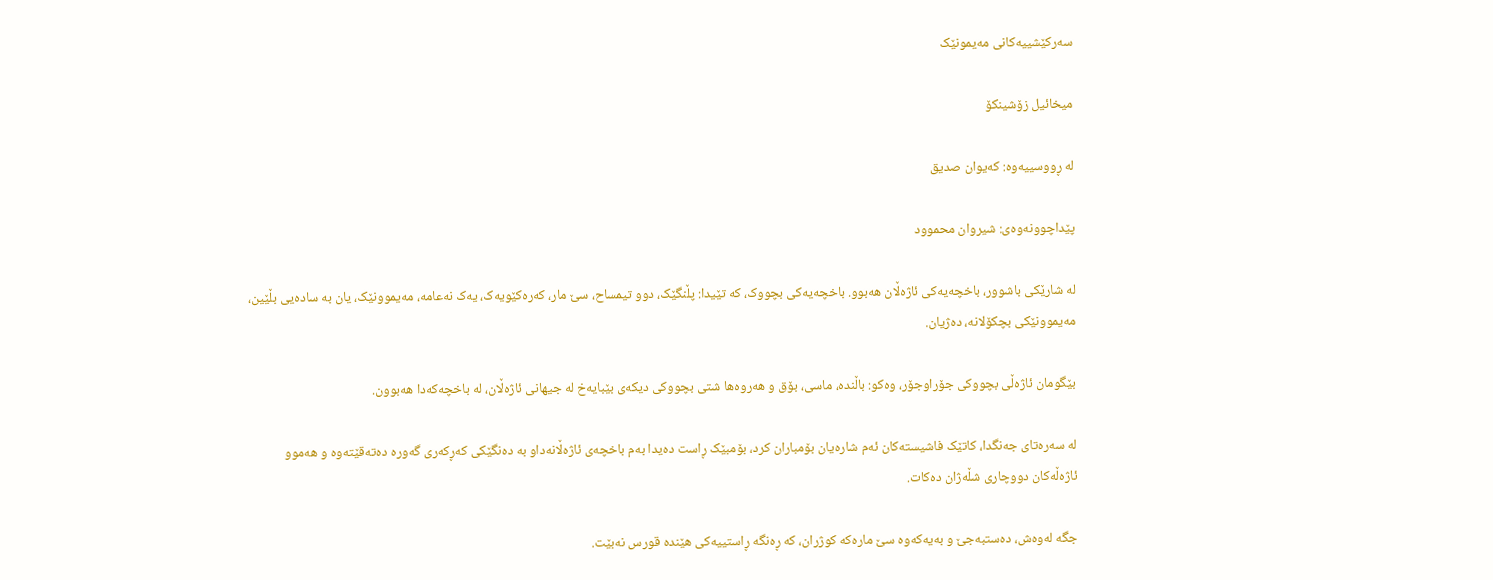سەرکێشییەکانی مەیمونێک

میخائیل زۆشینکۆ

لە ڕووسییەوە: کەیوان صدیق

پێداچوونەوەی: شیروان محموود

لە شارێکی باشوور، باخچەیەکی ئاژەڵان هەبوو. باخچەیەکی بچووک، کە تێیدا: پڵنگێک، دوو تیمساح، سێ مار، کەرەکێویەک، یەک نەعامە، مەیموونێک، یان بە سادەیی بڵێین، مەیموونێکی بچکۆلانە، دەژیان.

بێگومان ئاژەڵی بچووکی جۆراوجۆر، وەکو: باڵندە، ماسی، بۆق و هەروەها شتی بچووکی دیکەی بێبایەخ لە جیهانی ئاژەڵان، لە باخچەکەدا هەبوون.

لە سەرەتای جەنگدا، کاتێک فاشیستەکان ئەم شارەیان بۆمباران کرد، بۆمبێک ڕاست دەیدا بەم باخچەی ئاژەڵانەداو بە دەنگێکی کەڕکەری گەورە دەتەقێتەوە و هەموو ئاژەڵەکان دووچاری شڵەژان دەکات.

جگە لەوەش، دەستبەجێ و بەیەکەوە سێ مارەکە کوژران، کە ڕەنگە ڕاستییەکی هێندە قورس نەبێت.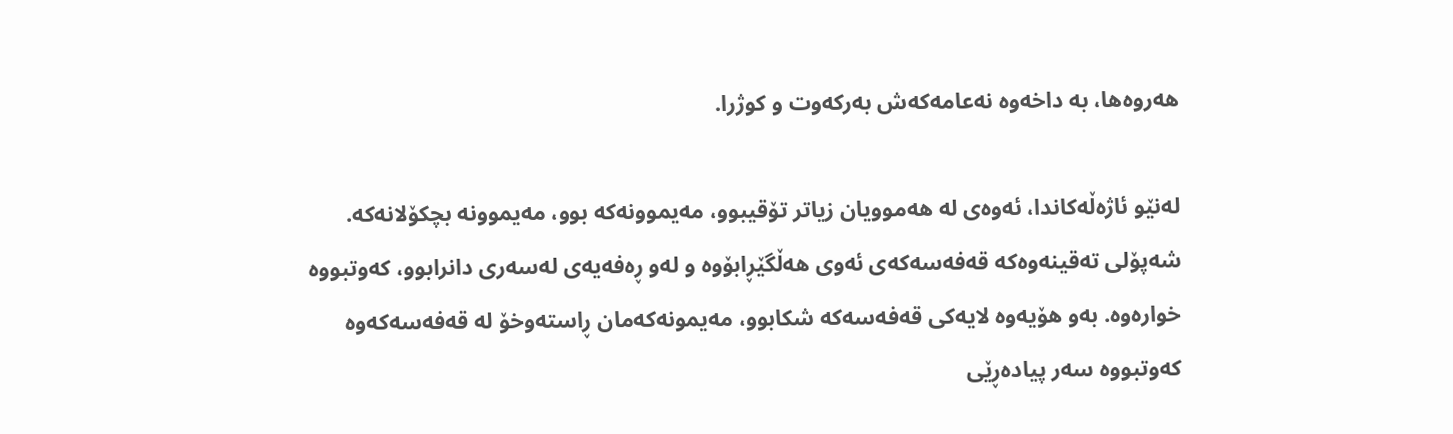هەروەها، بە داخەوە نەعامەکەش بەرکەوت و کوژرا.

لەنێو ئاژەڵەکاندا، ئەوەی لە هەموویان زیاتر تۆقیبوو، مەیموونەکە بوو، مەیموونە بچکۆلانەکە. شەپۆلی تەقینەوەکە قەفەسەکەی ئەوی هەڵگێڕابۆوە و لەو ڕەفەیەی لەسەری دانرابوو، کەوتبووە خوارەوە. بەو هۆیەوە لایەکی قەفەسەکە شکابوو، مەیمونەکەمان ڕاستەوخۆ لە قەفەسەکەوە کەوتبووە سەر پیادەڕێی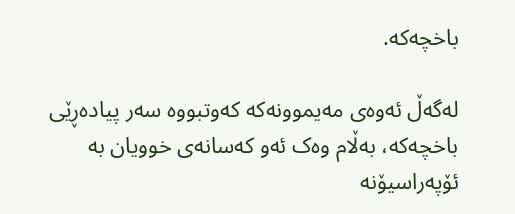باخچەکە.

لەگەڵ ئەوەی مەیموونەکە کەوتبووە سەر پیادەڕێی باخچەکە، بەڵام وەک ئەو کەسانەی خوویان بە ئۆپەراسیۆنە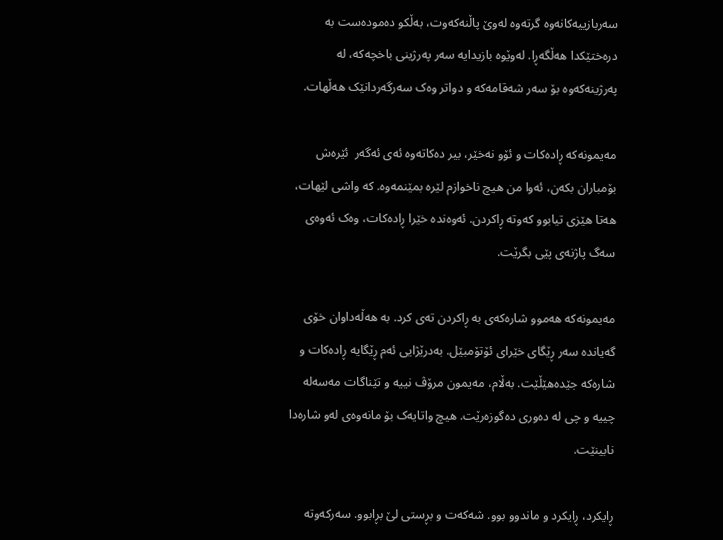سەربازییەکانەوە گرتەوە لەوێ پاڵنەکەوت، بەڵکو دەمودەست بە درەختێکدا هەڵگەڕا. لەوێوە بازیدایە سەر پەرژینی باخچەکە، لە پەرژینەکەوە بۆ سەر شەقامەکە و دواتر وەک سەرگەردانێک هەڵهات.

مەیمونەکە ڕادەکات و ئۆو نەخێر، بیر دەکاتەوە ئەی ئەگەر  ئێرەش بۆمباران بکەن، ئەوا من هیچ ناخوازم لێرە بمێنمەوە. کە واشی لێهات، هەتا هێزی تیابوو کەوتە ڕاکردن. ئەوەندە خێرا ڕادەکات، وەک ئەوەی سەگ پاژنەی پێی بگرێت.

مەیمونەکە هەموو شارەکەی بە ڕاکردن تەی کرد. بە هەڵەداوان خۆی گەیاندە سەر ڕێگای خێرای ئۆتۆمبێل. بەدرێژایی ئەم ڕێگایە ڕادەکات و شارەکە جێدە‌هێڵێت. بەڵام، مەیمون مرۆڤ نییە و تێناگات مەسەلە چییە و چی لە دەوری دەگوزەرێت. هیچ واتایەک بۆ مانەوەی لەو شارەدا نابینێت.

ڕایکرد، ڕایکرد و ماندوو بوو. شەکەت و بڕستی لێ بڕابوو. سەرکەوتە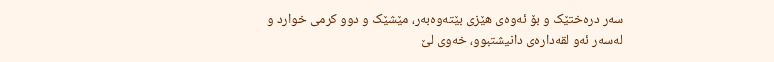سەر درەختێک و بۆ ئەوەی هێزی بێتەوەبەر، مێشێک و دوو کرمی خوارد و لەسەر ئەو لقەدارەی دانیشتبوو، خەوی لێ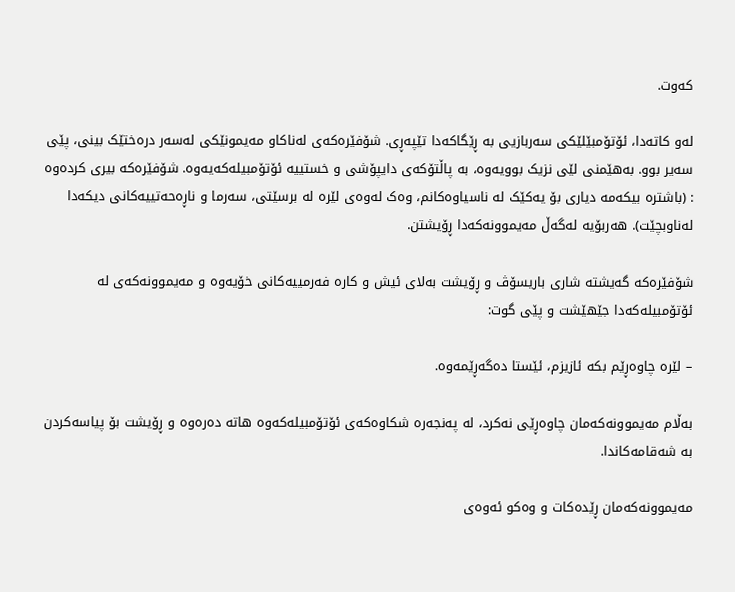کەوت.

لەو کاتەدا، ئۆتۆمبێلێکی سەربازیی بە ڕێگاکەدا تێپەڕی. شۆفێرەکەی لەناکاو مەیمونێکی لەسەر درەختێک بینی، پێی سەیر بوو. بەهێمنی لێی نزیک بوویەوە، بە پاڵتۆکەی دایپۆشی و خستییە ئۆتۆمبیلەکەیەوە. شۆفێرەکە بیری کردەوە : (باشترە بیکەمە دیاری بۆ یەکێک لە ناسیاوەکانم، وەک لەوەی لێرە لە برسێتی، سەرما و ناڕەحەتییەکانی دیکەدا  لەناوبچێت). هەربۆیە لەگەڵ مەیموونەکەدا ڕۆیشتن.

شۆفێرەکە گەیشتە شاری باریسۆڤ و ڕۆیشت بەلای ئیش و کارە فەرمییەکانی خۆیەوە و مەیموونەکەی لە ئۆتۆمبیلەکەدا جێهێشت و پێی گوت:

– لێرە چاوەڕێم بکە ئازیزم، ئێستا دەگەڕێمەوە.

بەڵام مەیموونەکەمان چاوەڕێی نەکرد، لە پەنجەرە شکاوەکەی ئۆتۆمبیلەکەوە هاتە دەرەوە و ڕۆیشت بۆ پیاسەکردن بە شەقامەکاندا.

مەیموونەکەمان ڕێدەکات و وەکو ئەوەی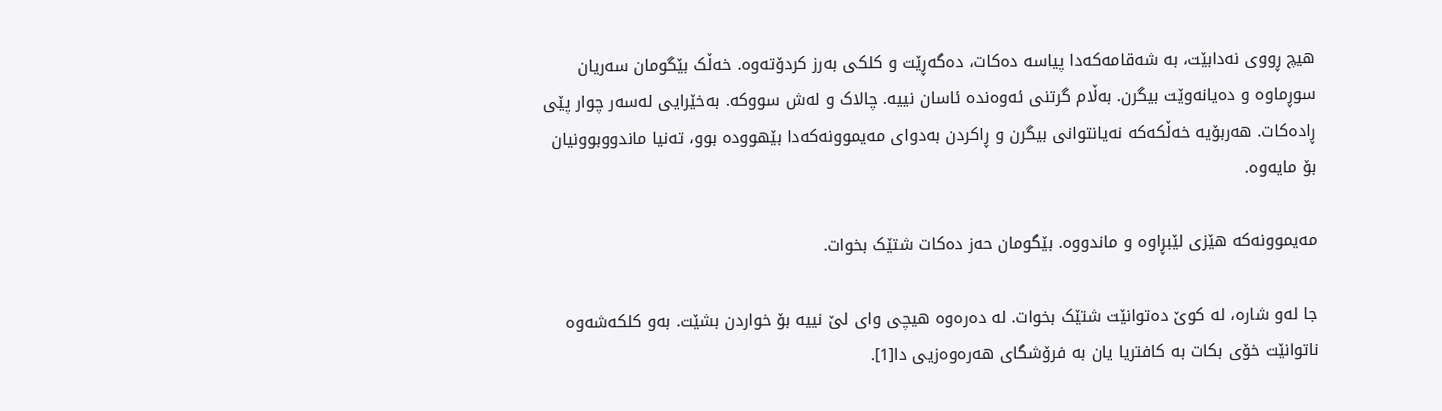هیچ ڕووی نەدابێت، بە شەقامەکەدا پیاسە دەکات، دەگەڕێت و کلکی بەرز کردۆتەوە. خەڵک بێگومان سەریان سوڕماوە و دەیانەوێت بیگرن. بەڵام گرتنی ئەوەندە ئاسان نییە. چالاک و لەش سووکە. بەخێرایی لەسەر چوار پێی ڕادەکات. هەربۆیە خەڵکەکە نەیانتوانی بیگرن و ڕاکردن بەدوای مەیموونەکەدا بێهوودە بوو، تەنیا ماندووبوونیان بۆ مایەوە.

مەیموونەکە هێزی لێبڕاوە و ماندووە. بێگومان حەز دەکات شتێک بخوات.

جا لەو شارە، لە کوێ دەتوانێت شتێک بخوات. لە دەرەوە هیچی وای لێ نییە بۆ خواردن بشێت. بەو کلکەشەوە ناتوانێت خۆی بکات بە کافتریا یان بە فرۆشگای هەرەوەزیی دا[1].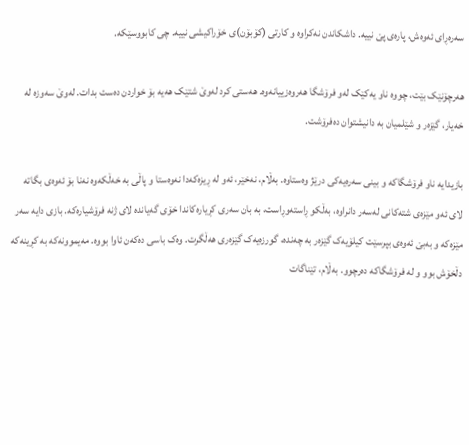سەرەڕای ئەوەش، پارەی پێ نییە. داشکاندن نەکراوە و کارتی (کۆبۆن)ی خۆراکیشی نییە. چی کابووسێکە.

هەرچۆنێک بێت، چووە ناو یەکێک لەو فرۆشگا هەروەزییانەوە. هەستی کرد لەوێ شتێک هەیە بۆ خواردن دەست بدات. لەوێ سەوزە لە خەیار، گێزەر و شێلمیان بە دانیشتوان دەفرۆشت.

بازیدایە ناو فرۆشگاکە و بینی سەرەیەکی درێژ وەستاوە. بەڵام، نەخێر، ئەو لە ڕیزەکەدا نەوەستا و پاڵی بە خەڵکەوە نەنا بۆ ئەوەی بگاتە لای ئەو مێزەی شتەکانی لەسەر دانراوە، بەڵکو ڕاستەوڕاست، بە بان سەری کڕیارەکاندا خۆی گەیاندە لای ژنە فرۆشیارەکە. بازی دایە سەر مێزەکە و بەبێ ئەوەی بپرسێت کیلۆیەک گێزەر بە چەندە، گورزەیەک گێزەری هەڵگرت. وەک باسی دەکەن ئاوا بووە. مەیموونەکە بە کڕینەکە دڵخۆش بوو و لە فرۆشگاکە دەرچوو. بەڵام، تێناگات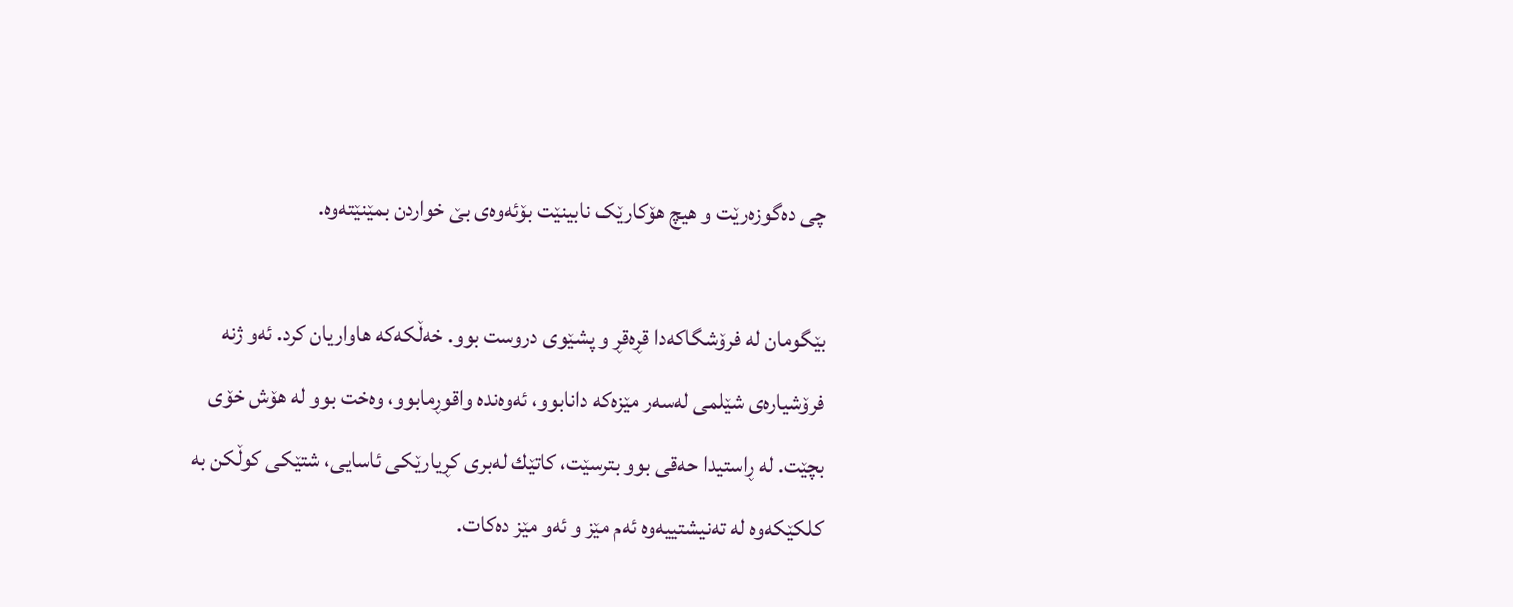چی دەگوزەرێت و هیچ هۆکارێک نابینێت بۆئەوەی بێ خواردن بمێنێتەوە.

بێگومان لە فرۆشگاکەدا قڕەقڕ و پشێوی دروست بوو. خەڵکەکە هاواریان کرد. ئەو ژنە فرۆشیارەی شێلمی لەسەر مێزەکە دانابوو، ئەوەندە واقوڕمابوو، وەخت بوو لە هۆش خۆی بچێت. لە ڕاستیدا حەقی بوو بترسێت، کاتێك لەبری کڕیارێکی ئاسایی، شتێکی کوڵکن بە کلکێکەوە لە تەنیشتییەوە ئەم مێز و ئەو مێز دەکات.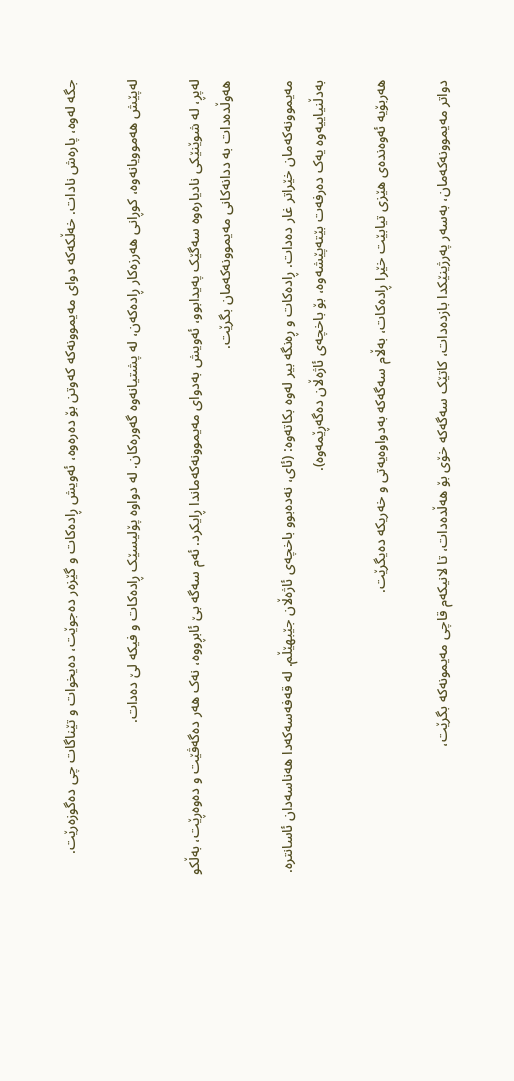جگە لەوە، پارەش نادات. خەڵکەکە دوای مەیموونەکە کەوتن بۆ دەرەوە، ئەویش ڕادەکات و گێزەر دەجوێت، دەیخوات و تێناگات چی دەگوزەرێت.

لەپێش هەموویانەوە، کوڕانی هەرزەکار ڕادەکەن، لە پشتیانەوە گەورەکان. لە دواوە پۆلیسێک ڕادەکات و فیکە لێ دەدات.

لەپڕ، لە شوێنێکی نادیارەوە سەگێک پەیدابوو، ئەویش بەدوای مەیموونەکەماندا ڕایکرد. ئەم سەگە بێ ئابڕووە، نەک هەر دەگەڤێت و دەوەڕێت، بەڵکو هەوڵدەدات بە ددانەکانی مەیموونەکەمان بگرێت.

مەیموونەکەمان خێراتر غار دەدات. ڕادەکات و ڕەنگە بیر لەوە بکاتەوە: (ئای، نەدەبوو باخچەی ئاژەڵان جێبهێڵم. لە قەفەسەکەدا هەناسەدان ئاسانترە. بەدڵنیاییەوە یەک دەرفەت بێتەپێشەوە، بۆ باخچەی ئاژەڵان دەگەڕێمەوە).

هەربۆیە ئەوەندەی هێزی تیابێت خێرا ڕادەکات، بەڵام سەگەکە بەدواوەیەتی و خەریکە دەیگرێت.

دواتر مەیموونەکەمان، بەسەر پەرژینێکدا بازدەدات، کاتێک سەگەکە خۆی بۆ هەڵدەدات، تا لانیکەم قاچی مەیمونەکە بگرێت،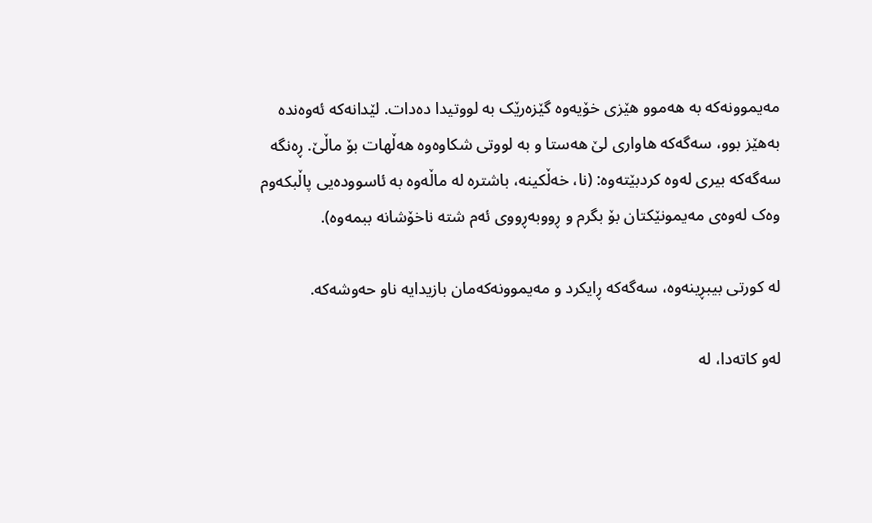مەیموونەکە بە هەموو هێزی خۆیەوە گێزەرێک بە لووتیدا دەدات. لێدانەکە ئەوەندە بەهێز بوو، سەگەکە هاواری لێ هەستا و بە لووتی شکاوەوە هەڵهات بۆ ماڵێ. ڕەنگە سەگەکە بیری لەوە کردبێتەوە: (نا، خەڵکینە، باشترە لە ماڵەوە بە ئاسوودەیی پاڵبکەوم وەک لەوەی مەیمونێکتان بۆ بگرم و ڕووبەڕووی ئەم شتە ناخۆشانە ببمەوە).

لە کورتی بیبڕینەوە، سەگەکە ڕایکرد و مەیموونەکەمان بازیدایە ناو حەوشەکە.

لەو کاتەدا، لە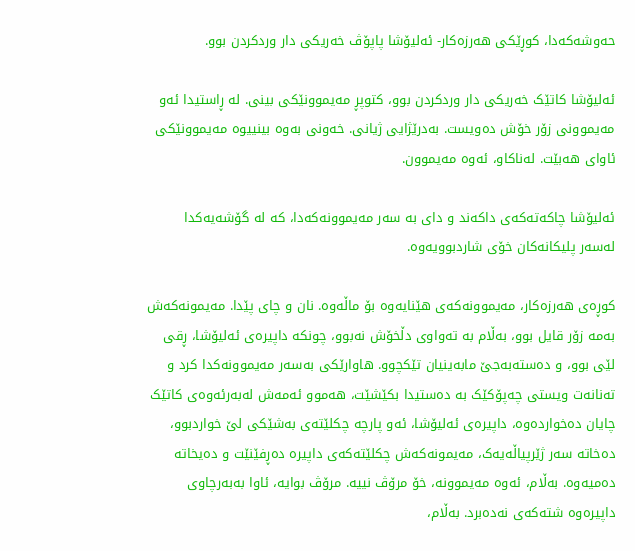حەوشەکەدا، کوڕێکی هەرزەکار- ئەلیۆشا پاپۆڤ خەریکی دار وردکردن بوو.

ئەلیۆشا کاتێک خەریکی دار وردکردن بوو، کتوپڕ مەیموونێکی بینی. لە ڕاستیدا ئەو مەیموونی زۆر خۆش دەویست. بەدرێژایی ژیانی. خەونی بەوە بینییوە مەیموونێکی ئاوای هەبێت. لەناکاو، ئەوە مەیموون.

ئەلیۆشا چاکەتەکەی داکەند و دای بە سەر مەیموونەکەدا، کە لە گۆشەیەکدا لەسەر پلیکانەکان خۆی شاردبوویەوە.

کوڕەی هەرزەکار، مەیموونەکەی هێنایەوە بۆ ماڵەوە. نان و چای پێدا. مەیمونەکەش بەمە زۆر قایل بوو، بەڵام بە تەواوی دڵخۆش نەبوو، چونکە داپیرەی ئەلیۆشا، ڕقی لێی بوو، و دەستەبەجێ مابەینیان تێکچوو. هاوارێکی بەسەر مەیموونەکدا کرد و تەنانەت ویستی چەپۆکێک بە دەستیدا بکێشێت، هەموو ئەمەش لەبەرئەوەی کاتێک چایان دەخواردەوە، داپیرەی ئەلیۆشا، ئەو پارچە چکلێتەی بەشێکی لێ خواردبوو، دەخاتە سەر ژێرپیاڵەیەک، مەیمونەکەش چکلێتەکەی داپیرە دەڕفێنێت و دەیخاتە دەمیەوە. بەڵام، ئەوە مەیموونە، خۆ مرۆڤ نییە. مرۆڤ بوایە، ئاوا بەبەرچاوی داپیرەوە شتەکەی نەدەبرد. بەڵام،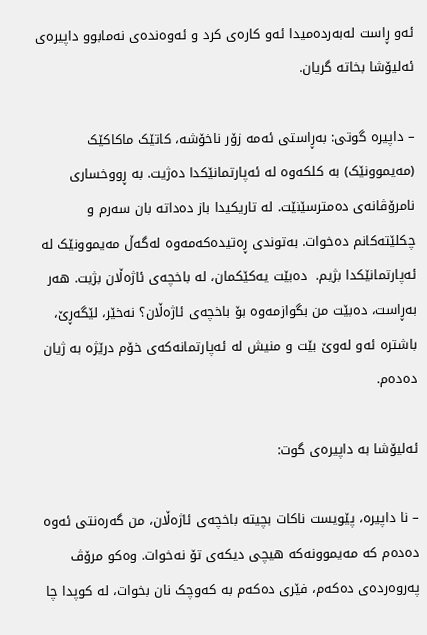ئەو ڕاست لەبەردەمیدا ئەو کارەی کرد و ئەوەندەی نەمابوو داپیرەی ئەلیۆشا بخاتە گریان.

– داپیرە گوتی: بەڕاستی ئەمە زۆر ناخۆشە، کاتێک ماکاکێک (مەیموونێک) بە کلکەوە لە ئەپارتمانێکدا دەژیت. بە ڕووخساری نامرۆڤانەی دەمترسێنێت. لە تاریکیدا باز دەداتە بان سەرم و چکلێتەکانم دەخوات. بەتوندی ڕەتیدەکەمەوە لەگەڵ مەیموونێک لە ئەپارتمانێکدا بژیم.  دەبێت یەکێکمان، لە باخچەی ئاژەڵان بژیت. هەر بەڕاست، دەبێت من بگوازمەوە بۆ باخچەی ئاژەڵان؟ نەخێر، لێگەڕێ، باشترە ئەو لەوێ بێت و منیش لە ئەپارتمانەکەی خۆم درێژە بە ژیان دەدەم.

ئەلیۆشا بە داپیرەی گوت:

– نا داپیرە، پێویست ناکات بچیتە باخچەی ئاژەڵان، من گەرەنتی ئەوە دەدەم کە مەیموونەکە هیچی دیکەی تۆ نەخوات. وەکو مرۆڤ پەروەردەی دەکەم، فێری دەکەم بە کەوچک نان بخوات، لە کوپدا چا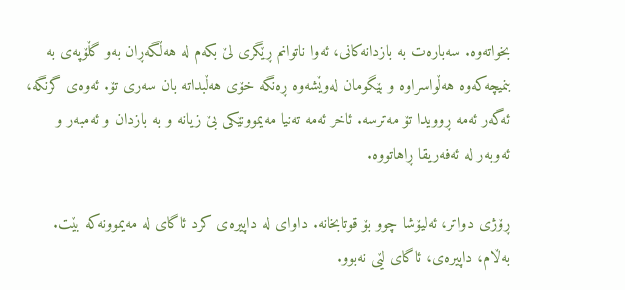بخواتەوە. سەبارەت بە بازدانەکانی، ئەوا ناتوانم ڕێگری لێ بکەم لە هەڵگەڕان بەو گڵۆپەی بە بنمیچەکەوە هەڵواسراوە و بێگومان لەوێشەوە ڕەنگە خۆی هەڵبداتە بان سەری تۆ. ئەوەی گرنگە، ئەگەر ئەمە ڕوویدا تۆ مەترسە. ئاخر ئەمە تەنیا مەیموونێکی بێ زیانە و بە بازدان و ئەمبەر و ئەوبەر لە ئەفەریقا ڕاهاتووە.

ڕۆژی دواتر، ئەلیۆشا چوو بۆ قوتابخانە. داوای لە داپیرەی کرد ئاگای لە مەیموونەکە بێت. بەڵام، داپیرەی، ئاگای لێی نەبوو.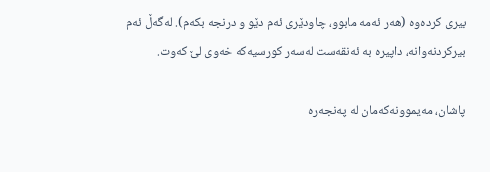بیری کردەوە (هەر ئەمە مابوو، چاودێری ئەم دێو و درنجە بکەم). لەگەڵ ئەم بیرکردنەوانە، داپیرە بە ئەنقەست لەسەر کورسیەکە خەوی لێ کەوت.

پاشان، مەیموونەکەمان لە پەنجەرە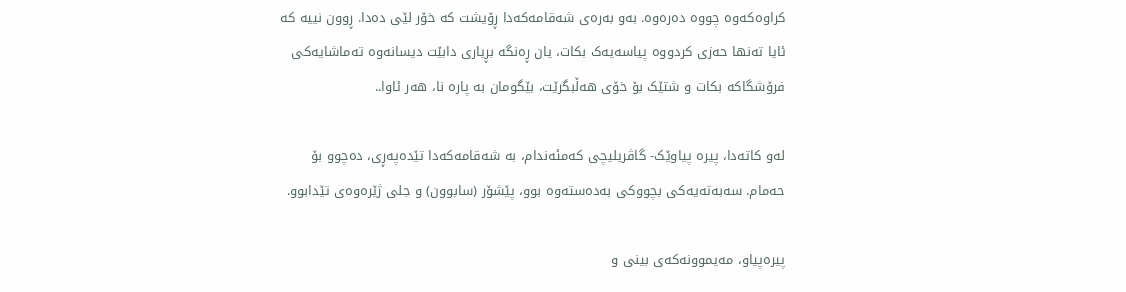کراوەکەوە چووە دەرەوە. بەو بەرەی شەقامەکەدا ڕۆیشت کە خۆر لێی دەدا. ڕوون نییە کە ئایا تەنها حەزی کردووە پیاسەیەک بکات، یان ڕەنگە بڕیاری دابێت دیسانەوە تەماشایەکی فرۆشگاکە بکات و شتێک بۆ خۆی هەڵبگرێت، بێگومان بە پارە نا، هەر ئاوا..

لەو کاتەدا، پیرە پیاوێک- گاڤریلیچی کەمئەندام، بە شەقامەکەدا تێدەپەڕی، دەچوو بۆ حەمام. سەبەتەیەکی بچووکی بەدەستەوە بوو، پێشۆر (سابوون) و جلی ژێرەوەی تێدابوو.

پیرەپیاو، مەیموونەکەی بینی و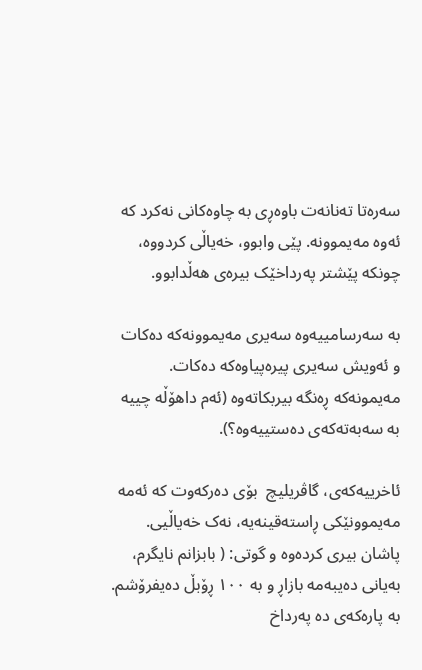سەرەتا تەنانەت باوەڕی بە چاوەکانی نەکرد کە ئەوە مەیموونە. پێی وابوو، خەیاڵی کردووە، چونکە پێشتر پەرداخێک بیرەی هەڵدابوو.

بە سەرسامییەوە سەیری مەیموونەکە دەکات و ئەویش سەیری پیرەپیاوەکە دەکات. مەیمونەکە ڕەنگە بیربکاتەوە (ئەم داهۆڵە چییە بە سەبەتەکەی دەستییەوە؟).

ئاخرییەکەی، گاڤریلیچ  بۆی دەرکەوت کە ئەمە مەیموونێکی ڕاستەقینەیە، نەک خەیاڵیی. پاشان بیری کردەوە و گوتی: ( بابزانم نایگرم، بەیانی دەیبەمە بازاڕ و بە ١٠٠ ڕۆبڵ دەیفرۆشم. بە پارەکەی دە پەرداخ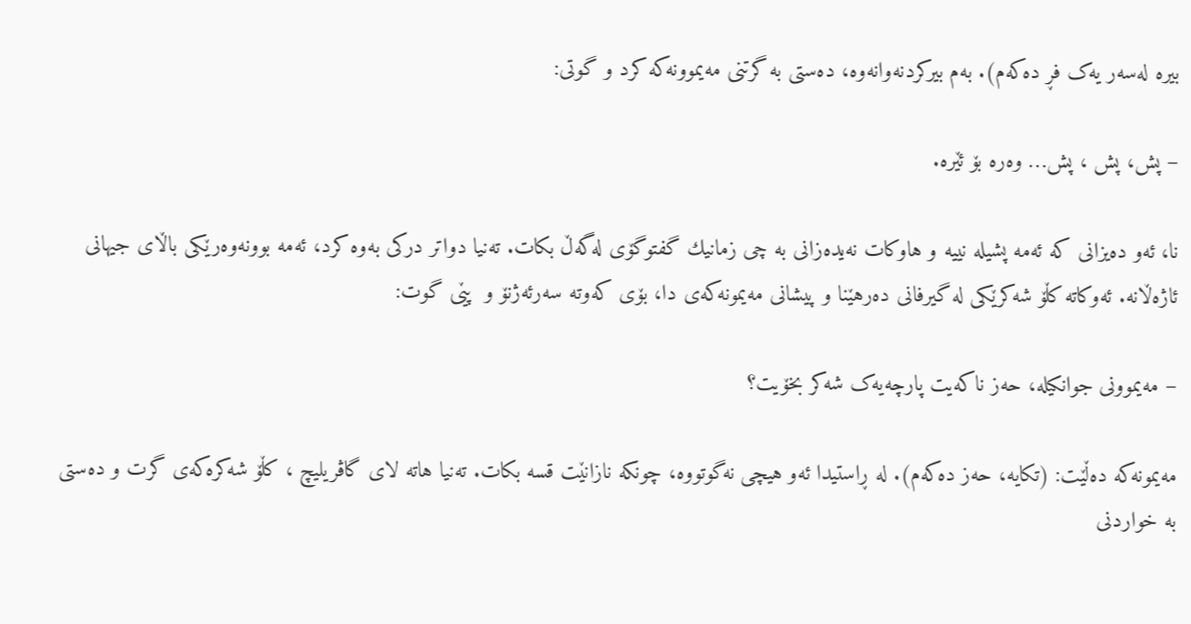بیرە لەسەر یەک فڕ دەکەم). بەم بیرکردنەوانەوە، دەستی بە گرتنی مەیموونەکە کرد و گوتی:

– پش، پش ، پش… وەرە بۆ ئێرە.

نا، ئەو دەیزانی کە ئەمە پشیلە نییە و هاوکات نەیدەزانی بە چی زمانیك گفتوگۆی لەگەڵ بکات. تەنیا دواتر درکی بەوە کرد، ئەمە بوونەوەرێکی باڵای جیهانی ئاژەڵانە. ئەوکاتە کڵۆ شەکرێکی لە گیرفانی دەرهێنا و پیشانی مەیمونەکەی دا، بۆی کەوتە سەرئەژنۆ و  پێی گوت:

– مەیموونی جوانکیلە، حەز ناکەیت پارچەیەک شەکر بخۆیت؟

مەیمونەکە دەڵێت: (تکایە، حەز دەکەم). لە ڕاستیدا ئەو هیچی نەگوتووە، چونکە نازانێت قسە بکات. تەنیا هاتە لای گاڤریلیچ ، کڵۆ شەکرەکەی گرت و دەستی بە خواردنی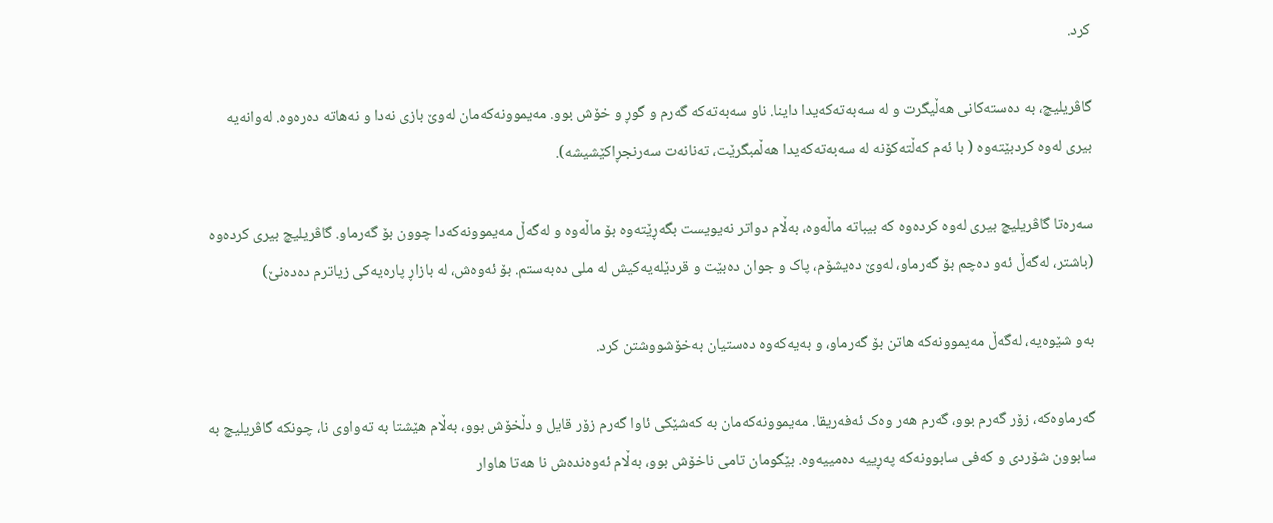کرد.

گاڤریلیچ، بە دەستەکانی هەڵیگرت و لە سەبەتەکەیدا داینا. ناو سەبەتەکە گەرم و گوڕ و خۆش بوو. مەیموونەکەمان لەوێ بازی نەدا و نەهاتە دەرەوە. لەوانەیە بیری لەوە کردبێتەوە ( با ئەم کەڵتەکۆنە لە سەبەتەکەیدا هەڵمبگرێت، تەنانەت سەرنجڕاکێشیشە).

سەرەتا گاڤریلیچ بیری لەوە کردەوە کە بیباتە ماڵەوە، بەڵام دواتر نەیویست بگەڕێتەوە بۆ ماڵەوە و لەگەڵ مەیموونەکەدا چوون بۆ گەرماو. گاڤریلیچ بیری کردەوە (باشتر، لەگەڵ ئەو دەچم بۆ گەرماو، لەوێ دەیشۆم، پاک و جوان دەبێت و قردێلەیەکیش لە ملی دەبەستم. بۆ ئەوەش، لە بازاڕ پارەیەکی زیاترم دەدەنێ)

بەو شێوەیە، لەگەڵ مەیموونەکە هاتن بۆ گەرماو، و بەیەکەوە دەستیان بەخۆشووشتن کرد.

گەرماوەکە، زۆر گەرم بوو، گەرم هەر وەک ئەفەریقا. مەیموونەکەمان بە کەشێکی ئاوا گەرم زۆر قایل و دڵخۆش بوو، بەڵام هێشتا بە تەواوی نا، چونکە گاڤریلیچ بە سابوون شۆردی و کەفی سابوونەکە پەڕییە دەمییەوە. بێگومان تامی ناخۆش بوو، بەڵام ئەوەندەش نا هەتا هاوار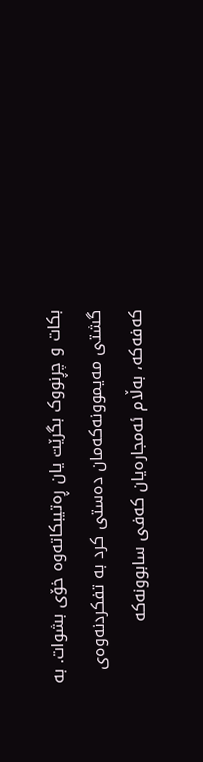بکات و چڕنووک بگرێت یان ڕەتیبکاتەوە خۆی بشوات. بە گشتی مەیموونەکەمان دەستی کرد بە تفکردنەوەی کەفەکە، بەڵام ئەمجارەیان کەفی سابوونەکە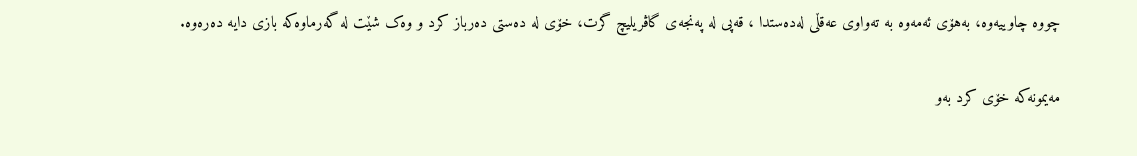چووە چاوییەوە، بەهۆی ئەمەوە بە تەواوی عەقڵی لەدەستدا ، قەپی لە پەنجەی گاڤریلیچ گرت، خۆی لە دەستی دەرباز کرد و وەک شێت لە گەرماوەکە بازی دایە دەرەوە.

مەیمونەکە خۆی کرد بەو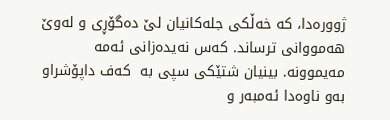ژوورەدا، کە خەڵکی جلەکانیان لێ دەگۆڕی و لەوێ هەمووانی ترساند. کەس نەیدەزانی ئەمە مەیموونە. بینیان شتێکی سپی بە  کەف داپۆشراو بەو ناوەدا ئەمبەر و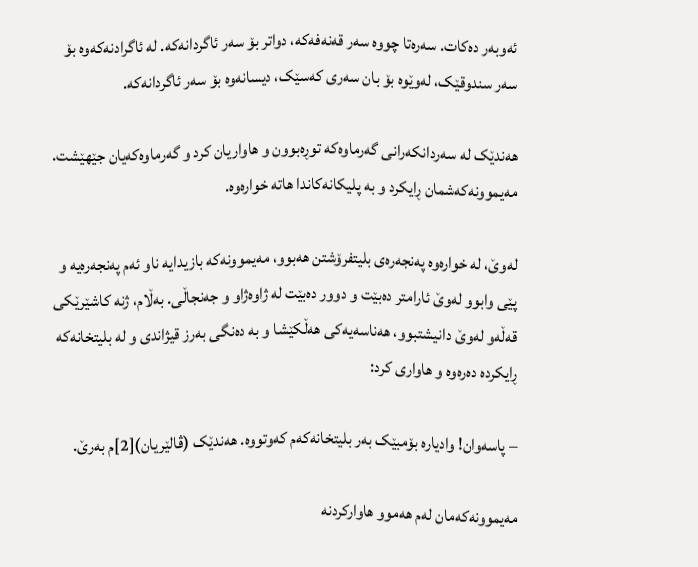ئەوبەر دەکات. سەرەتا چووە سەر قەنەفەکە، دواتر بۆ سەر ئاگردانەکە. لە ئاگرادنەکەوە بۆ سەر سندوقێک، لەوێوە بۆ بان سەری کەسێک، دیسانەوە بۆ سەر ئاگردانەکە.

هەندێک لە سەردانکەرانی گەرماوەکە توڕەبوون و هاواریان کرد و گەرماوەکەیان جێهێشت. مەیموونەکەشمان ڕایکرد و بە پلیکانەکاندا هاتە خوارەوە.

لەوێ، لە خوارەوە پەنجەرەی بلیتفرۆشتن هەبوو، مەیموونەکە بازیدایە ناو ئەم پەنجەرەیە و پێی وابوو لەوێ ئارامتر دەبێت و دوور دەبێت لە ژاوەژاو و جەنجاڵی. بەڵام، ژنە کاشێرێکی قەڵەو لەوێ دانیشتبوو، هەناسەیەکی هەڵکێشا و بە دەنگی بەرز قیژاندی و لە بلیتخانەکە ڕایکردە دەرەوە و هاواری کرد:

– پاسەوان! وادیارە بۆمبێک بەر بلیتخانەکەم کەوتووە. هەندێک (ڤالێریان)[2]م بەرێ.

مەیموونەکەمان لەم هەموو هاوارکردنە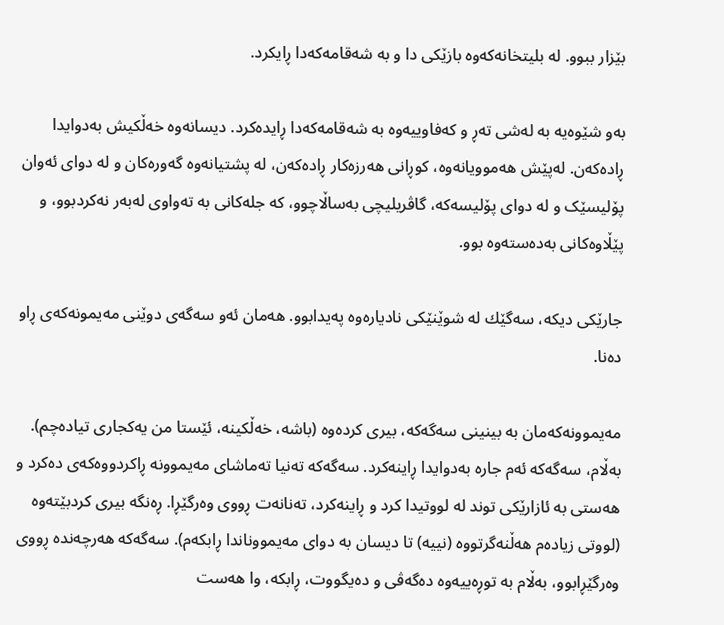بێزار ببوو. لە بلیتخانەکەوە بازێکی دا و بە شەقامەکەدا ڕایکرد.

بەو شێوەیە بە لەشی تەڕ و کەفاوییەوە بە شەقامەکەدا ڕایدەکرد. دیسانەوە خەڵکیش بەدوایدا ڕادەکەن. لەپێش هەموویانەوە، کوڕانی هەرزەکار ڕادەکەن، لە پشتیانەوە گەورەکان و لە دوای ئەوان پۆلیسێک و لە دوای پۆلیسەکە، گاڤریلیچی بەساڵاچوو، کە جلەکانی بە تەواوی لەبەر نەکردبوو، و پێڵاوەکانی بەدەستەوە بوو.

جارێکی دیکە، سەگێك لە شوێنێکی نادیارەوە پەیدابوو. هەمان ئەو سەگەی دوێنی مەیمونەکەی ڕاو دەنا.

مەیموونەکەمان بە بینینی سەگەکە، بیری کردەوە (باشە، خەڵکینە، ئێستا من یەکجاری تیادەچم). بەڵام، سەگەکە ئەم جارە بەدوایدا ڕاینەکرد. سەگەکە تەنیا تەماشای مەیموونە ڕاکردووەکەی دەکرد و هەستی بە ئازارێکی توند لە لووتیدا کرد و ڕاینەکرد، تەنانەت ڕووی وەرگێڕا. ڕەنگە بیری کردبێتەوە (لووتی زیادەم هەڵنەگرتووە (نییە) تا دیسان بە دوای مەیمووناندا ڕابکەم). سەگەکە هەرچەندە ڕووی وەرگێڕابوو، بەڵام بە توڕەییەوە دەگەڤی و دەیگووت، ڕابکە، وا هەست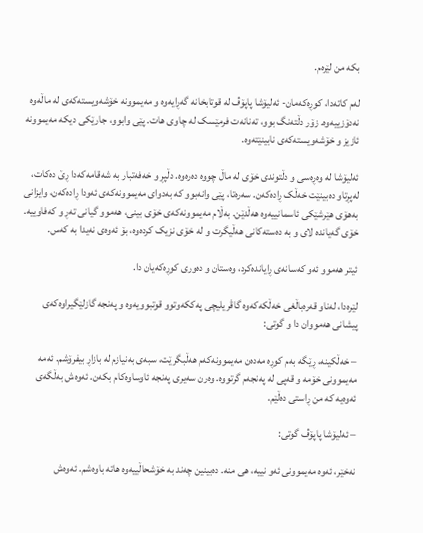بکە من لێرەم.

لەم کاتەدا، کوڕەکەمان- ئەلیۆشا پاپۆڤ لە قوتابخانە گەڕایەوە و مەیموونە خۆشەویستەکەی لە ماڵەوە نەدۆزییەوە. زۆر دڵتەنگ بوو، تەنانەت فرمێسک لە چاوی هات. پێی وابوو، جارێکی دیکە مەیموونە ئازیز و خۆشەویستەکەی نابینێتەوە.

ئەلیۆشا لە وەڕەسی و دڵتوندی خۆی لە ماڵ چووە دەرەوە. دڵپڕ و خەفەتبار بە شەقامەکەدا ڕێ دەکات، لەپڕتاو دەبینێت خەڵک ڕادەکەن. سەرەتا، پێی وانەبوو کە بەدوای مەیموونەکەی ئەودا ڕادەکەن، وایزانی بەهۆی هێرشێکی ئاسمانییەوە هەڵدێن. بەڵام مەیموونەکەی خۆی بینی، هەموو گیانی تەڕ و کەفاوییە. خۆی گەیاندە لای و بە دەستەکانی هەڵیگرت و لە خۆی نزیک کردەوە، بۆ ئەوەی نەیدا بە کەس.

ئیتر هەموو ئەو کەسانەی ڕایاندەکرد، وەستان و دەوری کوڕەکەیان دا.

لێرەدا، لەناو قەرەباڵغی خەڵکەکەوە گاڤریلیچی پەککەوتوو قوتبوویەوە و پەنجە گازلێگیراوەکەی پیشانی هەمووان دا و گوتی:

– خەڵکینە، ڕێگە بەم کوڕە مەدەن مەیموونەکەم هەڵبگرێت، سبەی بەنیازم لە بازاڕ بیفرۆشم. ئەمە مەیموونی خۆمە و قەپی لە پەنجەم گرتووە. وەرن سەیری پەنجە ئاوساوەکام بکەن. ئەوەش بەڵگەی ئەوەیە کە من ڕاستی دەڵێم.

– ئەلیۆشا پاپۆڤ گوتی:

نەخێر، ئەوە مەیموونی ئەو نییە، هی منە. دەبینین چەند بە خۆشحاڵییەوە هاتە باوەشم. ئەوەش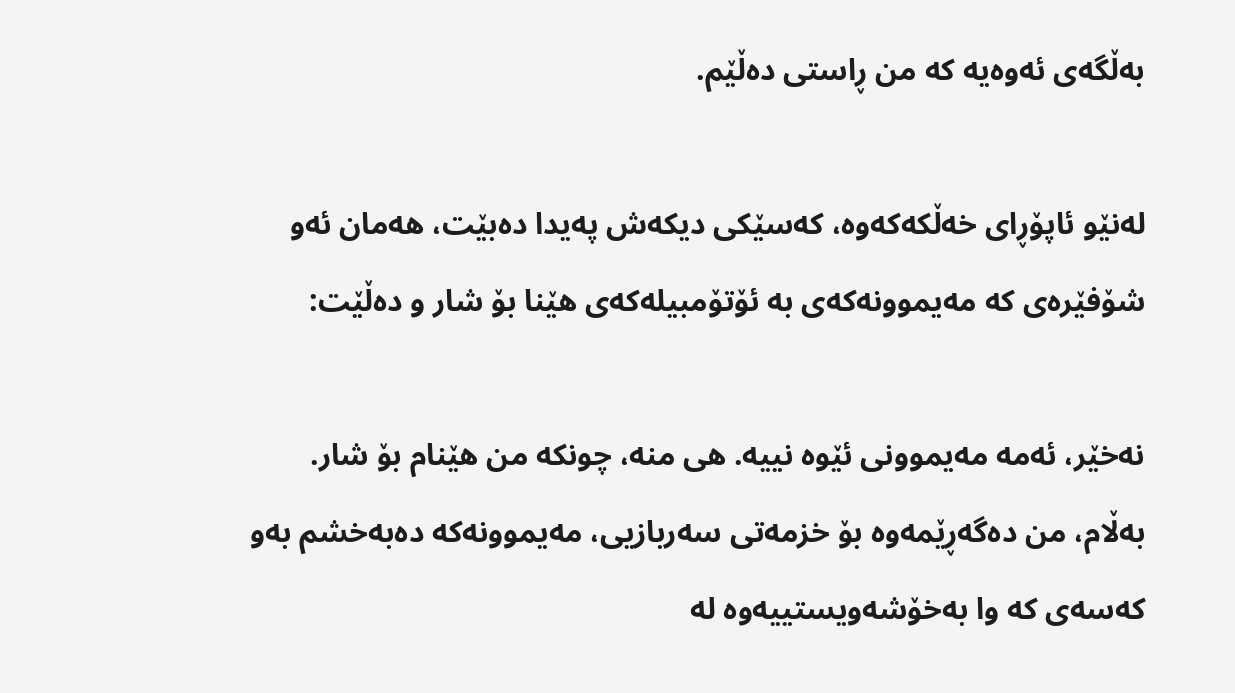بەڵگەی ئەوەیە کە من ڕاستی دەڵێم.

لەنێو ئاپۆڕای خەڵکەکەوە، کەسێکی دیکەش پەیدا دەبێت، هەمان ئەو شۆفێرەی کە مەیموونەکەی بە ئۆتۆمبیلەکەی هێنا بۆ شار و دەڵێت:

نەخێر، ئەمە مەیموونی ئێوە نییە. هی منە، چونکە من هێنام بۆ شار. بەڵام، من دەگەڕێمەوە بۆ خزمەتی سەربازیی، مەیموونەکە دەبەخشم بەو کەسەی کە وا بەخۆشەویستییەوە لە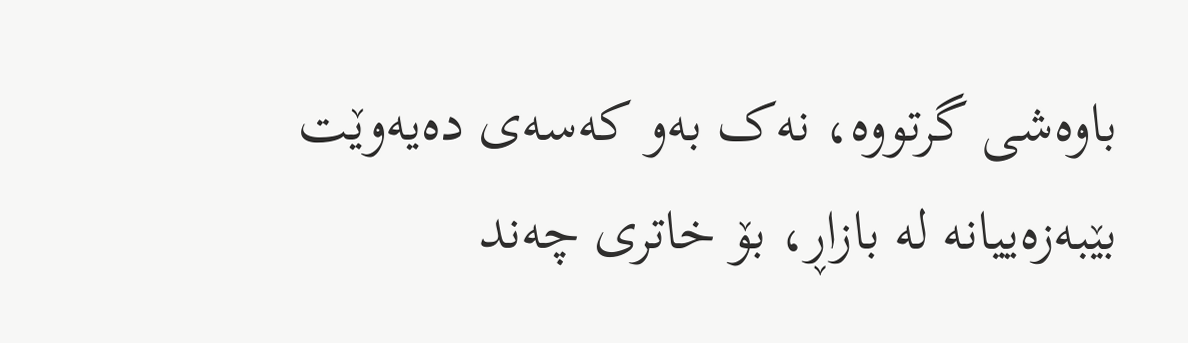باوەشی گرتووە، نەک بەو کەسەی دەیەوێت بێبەزەییانە لە بازاڕ، بۆ خاتری چەند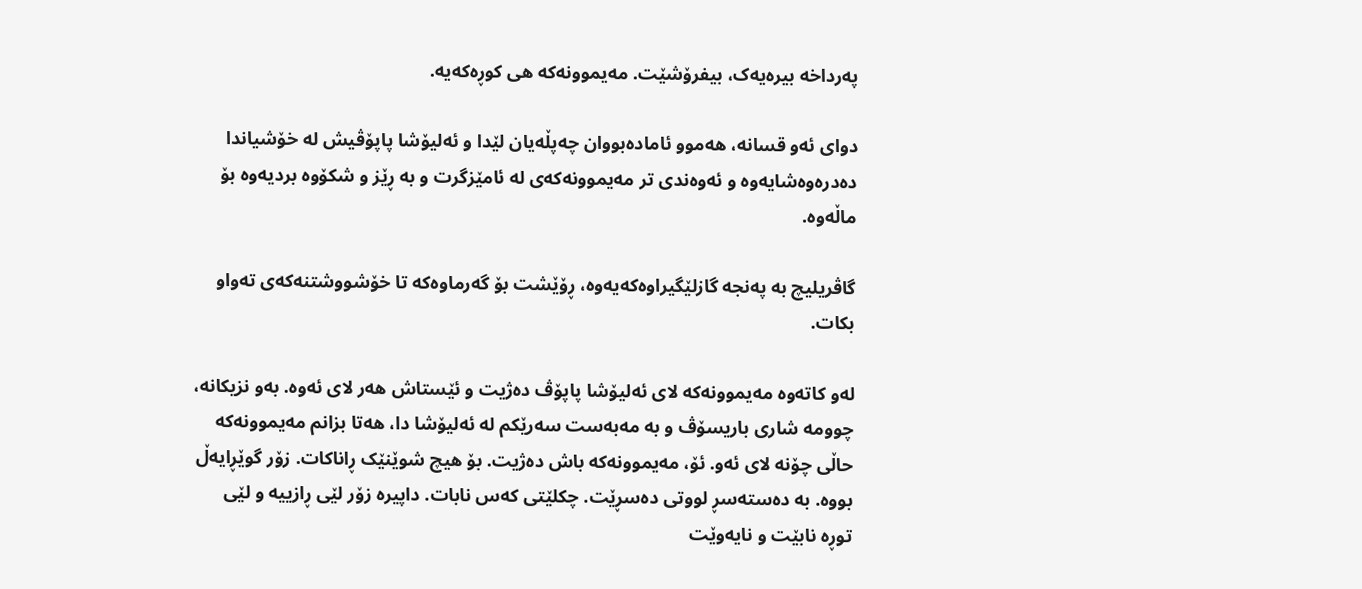پەرداخە بیرەیەک، بیفرۆشێت. مەیموونەکە هی کوڕەکەیە.

دوای ئەو قسانە، هەموو ئامادەبووان چەپڵەیان لێدا و ئەلیۆشا پاپۆڤیش لە خۆشیاندا دەدرەوەشایەوە و ئەوەندی تر مەیموونەکەی لە ئامێزگرت و بە ڕێز و شکۆوە بردیەوە بۆ ماڵەوە.

گاڤریلیچ بە پەنجە گازلێگیراوەکەیەوە، ڕۆێشت بۆ گەرماوەکە تا خۆشووشتنەکەی تەواو بکات.

لەو کاتەوە مەیموونەکە لای ئەلیۆشا پاپۆڤ دەژیت و ئێستاش هەر لای ئەوە. بەو نزیکانە، چوومە شاری باریسۆڤ و بە مەبەست سەرێکم لە ئەلیۆشا دا، هەتا بزانم مەیموونەکە حاڵی چۆنە لای ئەو. ئۆ، مەیموونەکە باش دەژیت. بۆ هیچ شوێنێک ڕاناکات. زۆر گوێڕایەڵ بووە. بە دەستەسڕ لووتی دەسڕێت. چکلێتی کەس نابات. داپیرە زۆر لێی ڕازییە و لێی توڕە نابێت و نایەوێت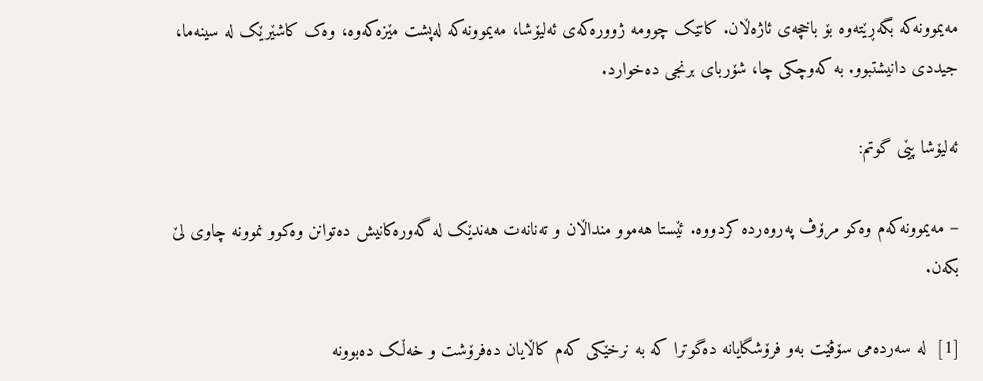مەیموونەکە بگەڕێتەوە بۆ باخچەی ئاژەڵان. کاتێک چوومە ژوورەکەی ئەلیۆشا، مەیموونەکە لەپشت مێزەکەوە، وەک کاشێرێک لە سینەما، جیددی دانیشتبوو. بە کەوچکی چا، شۆربای برنجی دەخوارد.

ئەلیۆشا پێی گوتم:

– مەیموونەکەم وەکو مرۆڤ پەروەردە کردووە. ئێستا هەموو منداڵان و تەنانەت هەندێک لە گەورەکانیش دەتوانن وەکوو نموونە چاوی لێ بکەن.

[1]  لە سەردەمی سۆڤێت بەو فرۆشگایانە دەگوترا کە بە نرخێکی کەم کاڵایان دەفرۆشت و خەڵک دەبوونە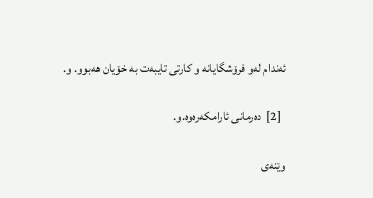ئەندام لەو فرۆشگایانە و کارتی تایبەت بە خۆیان هەبوو. و.

  [2]  دەرمانی ئارامکەرەوە.و.

وێنەی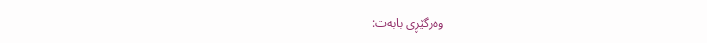وەرگێڕی بابەت: